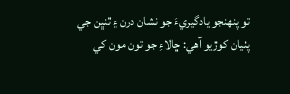تو پنهنجو يادگيريءَ جو نشان درن ۽ ٿنڀن جي پٺيان کوڙيو آهي: ڇالاءِ جو تون مون کي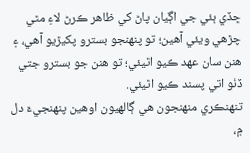ڇڏي ٻئي جي اڳيان پاڻ کي ظاهر ڪرڻ لاءِ مٿي چڙهي ويئي آهين؛ تو پنهنجو بسترو پکيڙيو آهي، ۽ هنن سان عهد ڪيو اٿيئي؛ تو هنن جو بسترو جتي ڏٺو اتي پسند ڪيو اٿيئي.
تنهنڪري منهنجون هي ڳالهيون اوهين پنهنجيءَ دل ۾،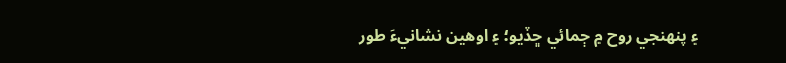۽ پنهنجي روح ۾ ڄمائي ڇڏيو؛ ۽ اوهين نشانيءَ طور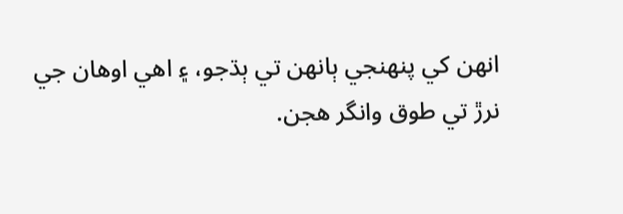انهن کي پنهنجي ٻانهن تي ٻڌجو، ۽ اهي اوهان جي نرڙ تي طوق وانگر هجن.